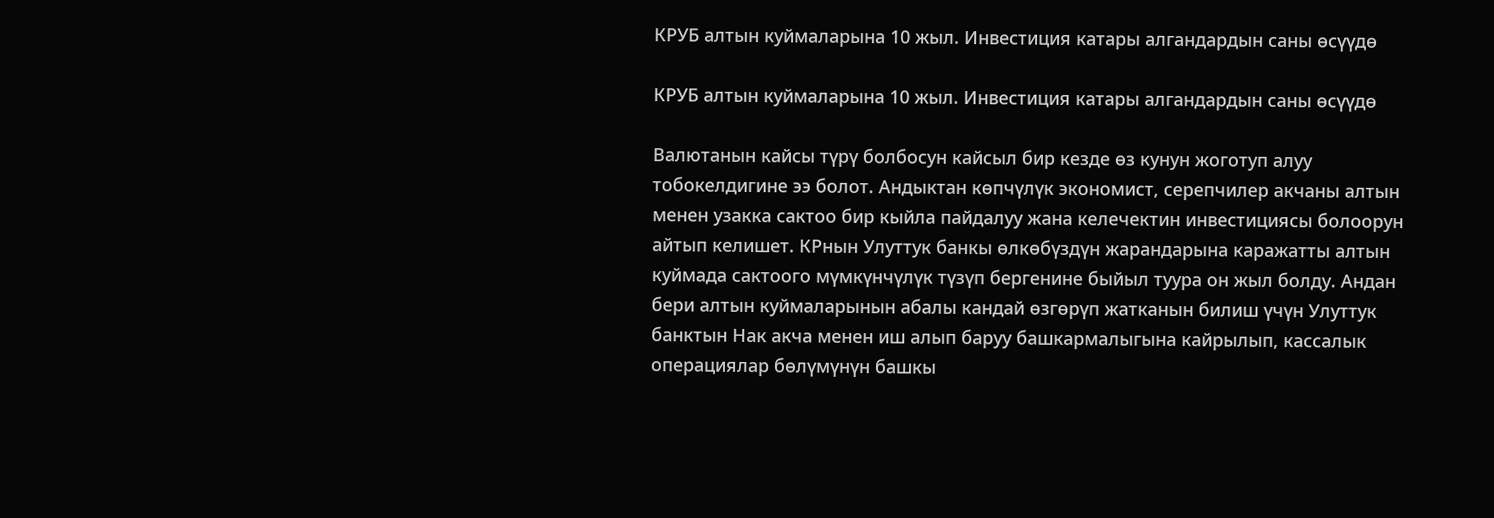КРУБ алтын куймаларына 10 жыл. Инвестиция катары алгандардын саны өсүүдө

КРУБ алтын куймаларына 10 жыл. Инвестиция катары алгандардын саны өсүүдө

Валютанын кайсы түрү болбосун кайсыл бир кезде өз кунун жоготуп алуу тобокелдигине ээ болот. Андыктан көпчүлүк экономист, серепчилер акчаны алтын менен узакка сактоо бир кыйла пайдалуу жана келечектин инвестициясы болоорун айтып келишет. КРнын Улуттук банкы өлкөбүздүн жарандарына каражатты алтын куймада сактоого мүмкүнчүлүк түзүп бергенине быйыл туура он жыл болду. Андан бери алтын куймаларынын абалы кандай өзгөрүп жатканын билиш үчүн Улуттук банктын Нак акча менен иш алып баруу башкармалыгына кайрылып, кассалык операциялар бөлүмүнүн башкы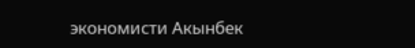экономисти Акынбек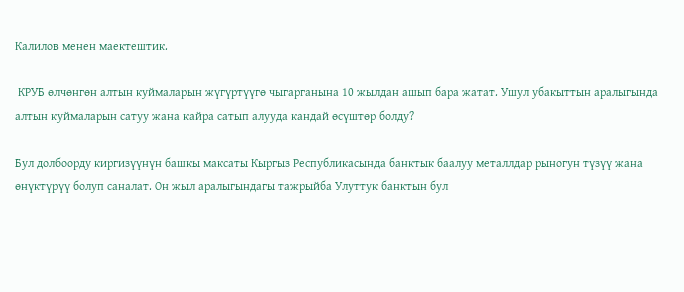Калилов менен маектештик.

 КРУБ өлчөнгөн алтын куймаларын жүгүртүүгө чыгарганына 10 жылдан ашып бара жатат. Ушул убакыттын аралыгында алтын куймаларын сатуу жана кайра сатып алууда кандай өсүштөр болду?

Бул долбоорду киргизүүнүн башкы максаты Кыргыз Республикасында банктык баалуу металлдар рыногун түзүү жана өнүктүрүү болуп саналат. Он жыл аралыгындагы тажрыйба Улуттук банктын бул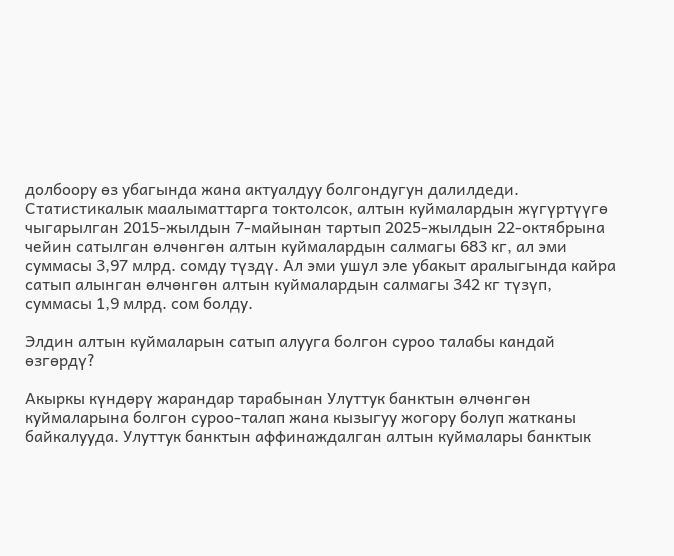долбоору өз убагында жана актуалдуу болгондугун далилдеди. Статистикалык маалыматтарга токтолсок, алтын куймалардын жүгүртүүгө чыгарылган 2015-жылдын 7-майынан тартып 2025-жылдын 22-октябрына чейин сатылган өлчөнгөн алтын куймалардын салмагы 683 кг, ал эми суммасы 3,97 млрд. сомду түздү. Ал эми ушул эле убакыт аралыгында кайра сатып алынган өлчөнгөн алтын куймалардын салмагы 342 кг түзүп, суммасы 1,9 млрд. сом болду.

Элдин алтын куймаларын сатып алууга болгон суроо талабы кандай өзгөрдү?

Акыркы күндөрү жарандар тарабынан Улуттук банктын өлчөнгөн куймаларына болгон суроо-талап жана кызыгуу жогору болуп жатканы байкалууда. Улуттук банктын аффинаждалган алтын куймалары банктык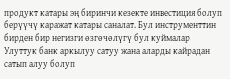продукт катары эң биринчи кезекте инвестиция болуп берүүчү каражат катары саналат. Бул инструменттин бирден бир негизги өзгөчөлүгү бул куймалар Улуттук банк аркылуу сатуу жана аларды кайрадан сатып алуу болуп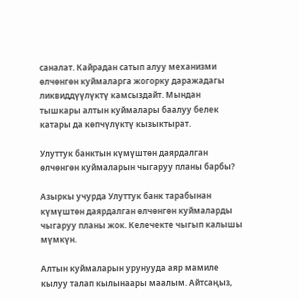саналат. Кайрадан сатып алуу механизми өлчөнгөн куймаларга жогорку даражадагы ликвиддүүлүктү камсыздайт. Мындан тышкары алтын куймалары баалуу белек катары да көпчүлүктү кызыктырат.

Улуттук банктын күмүштөн даярдалган өлчөнгөн куймаларын чыгаруу планы барбы?

Азыркы учурда Улуттук банк тарабынан күмүштөн даярдалган өлчөнгөн куймаларды чыгаруу планы жок. Келечекте чыгып калышы мүмкүн.

Алтын куймаларын урунууда аяр мамиле кылуу талап кылынаары маалым. Айтсаңыз,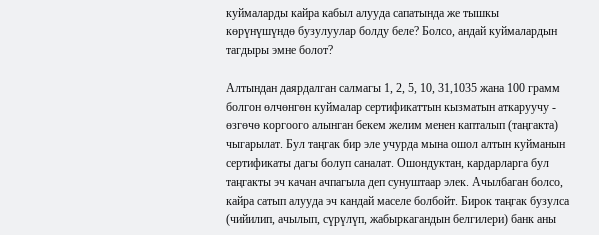куймаларды кайра кабыл алууда сапатында же тышкы көрүнүшүндө бузулуулар болду беле? Болсо, андай куймалардын тагдыры эмне болот?

Алтындан даярдалган салмагы 1, 2, 5, 10, 31,1035 жана 100 грамм болгон өлчөнгөн куймалар сертификаттын кызматын аткаруучу - өзгөчө коргоого алынган бекем желим менен капталып (таңгакта) чыгарылат. Бул таңгак бир эле учурда мына ошол алтын куйманын сертификаты дагы болуп саналат. Ошондуктан, кардарларга бул таңгакты эч качан ачпагыла деп сунуштаар элек. Ачылбаган болсо, кайра сатып алууда эч кандай маселе болбойт. Бирок таңгак бузулса (чийилип, ачылып, сүрүлүп, жабыркагандын белгилери) банк аны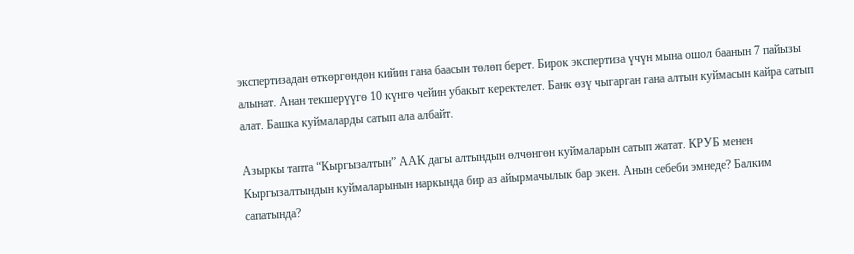экспертизадан өткөргөндөн кийин гана баасын төлөп берет. Бирок экспертиза үчүн мына ошол баанын 7 пайызы алынат. Анан текшерүүгө 10 күнгө чейин убакыт керектелет. Банк өзү чыгарган гана алтын куймасын кайра сатып алат. Башка куймаларды сатып ала албайт.

Азыркы тапта “Кыргызалтын” ААК дагы алтындын өлчөнгөн куймаларын сатып жатат. КРУБ менен Кыргызалтындын куймаларынын наркында бир аз айырмачылык бар экен. Анын себеби эмнеде? Балким сапатында?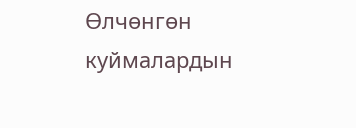Өлчөнгөн куймалардын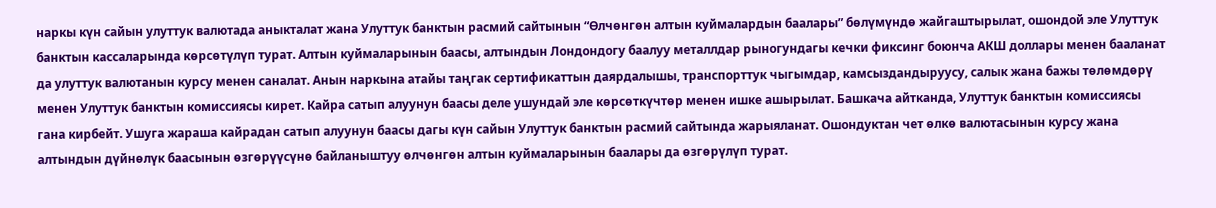наркы күн сайын улуттук валютада аныкталат жана Улуттук банктын расмий сайтынын “Өлчөнгөн алтын куймалардын баалары” бөлүмүндө жайгаштырылат, ошондой эле Улуттук банктын кассаларында көрсөтүлүп турат. Алтын куймаларынын баасы, алтындын Лондондогу баалуу металлдар рыногундагы кечки фиксинг боюнча АКШ доллары менен бааланат да улуттук валютанын курсу менен саналат. Анын наркына атайы таңгак сертификаттын даярдалышы, транспорттук чыгымдар, камсыздандыруусу, салык жана бажы төлөмдөрү менен Улуттук банктын комиссиясы кирет. Кайра сатып алуунун баасы деле ушундай эле көрсөткүчтөр менен ишке ашырылат. Башкача айтканда, Улуттук банктын комиссиясы гана кирбейт. Ушуга жараша кайрадан сатып алуунун баасы дагы күн сайын Улуттук банктын расмий сайтында жарыяланат. Ошондуктан чет өлкө валютасынын курсу жана алтындын дүйнөлүк баасынын өзгөрүүсүнө байланыштуу өлчөнгөн алтын куймаларынын баалары да өзгөрүлүп турат.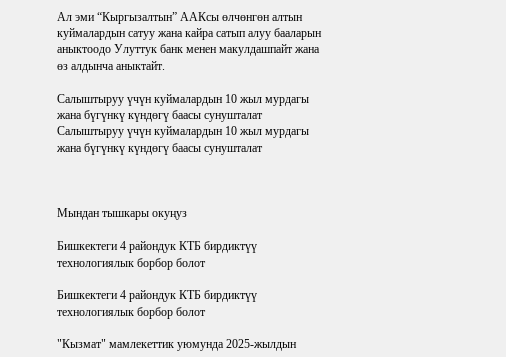Ал эми “Кыргызалтын” ААКсы өлчөнгөн алтын куймалардын сатуу жана кайра сатып алуу бааларын аныктоодо Улуттук банк менен макулдашпайт жана өз алдынча аныктайт.

Салыштыруу үчүн куймалардын 10 жыл мурдагы жана бүгүнкү күндөгү баасы сунушталат
Салыштыруу үчүн куймалардын 10 жыл мурдагы жана бүгүнкү күндөгү баасы сунушталат



Мындан тышкары окуңуз

Бишкектеги 4 райондук КТБ бирдиктүү  технологиялык борбор болот

Бишкектеги 4 райондук КТБ бирдиктүү технологиялык борбор болот

"Кызмат" мамлекеттик уюмунда 2025-жылдын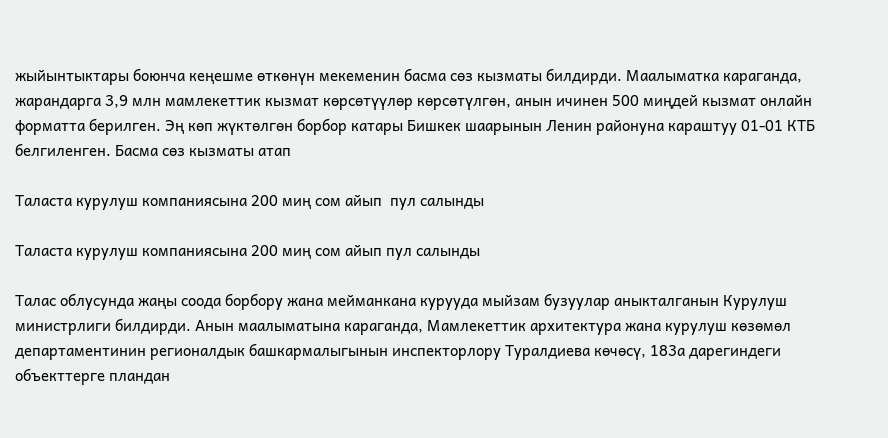жыйынтыктары боюнча кеңешме өткөнүн мекеменин басма сөз кызматы билдирди. Маалыматка караганда, жарандарга 3,9 млн мамлекеттик кызмат көрсөтүүлөр көрсөтүлгөн, анын ичинен 500 миңдей кызмат онлайн форматта берилген. Эң көп жүктөлгөн борбор катары Бишкек шаарынын Ленин районуна караштуу 01-01 КТБ белгиленген. Басма сөз кызматы атап

Таласта курулуш компаниясына 200 миң сом айып  пул салынды

Таласта курулуш компаниясына 200 миң сом айып пул салынды

Талас облусунда жаңы соода борбору жана мейманкана курууда мыйзам бузуулар аныкталганын Курулуш министрлиги билдирди. Анын маалыматына караганда, Мамлекеттик архитектура жана курулуш көзөмөл департаментинин регионалдык башкармалыгынын инспекторлору Туралдиева көчөсү, 183а дарегиндеги объекттерге пландан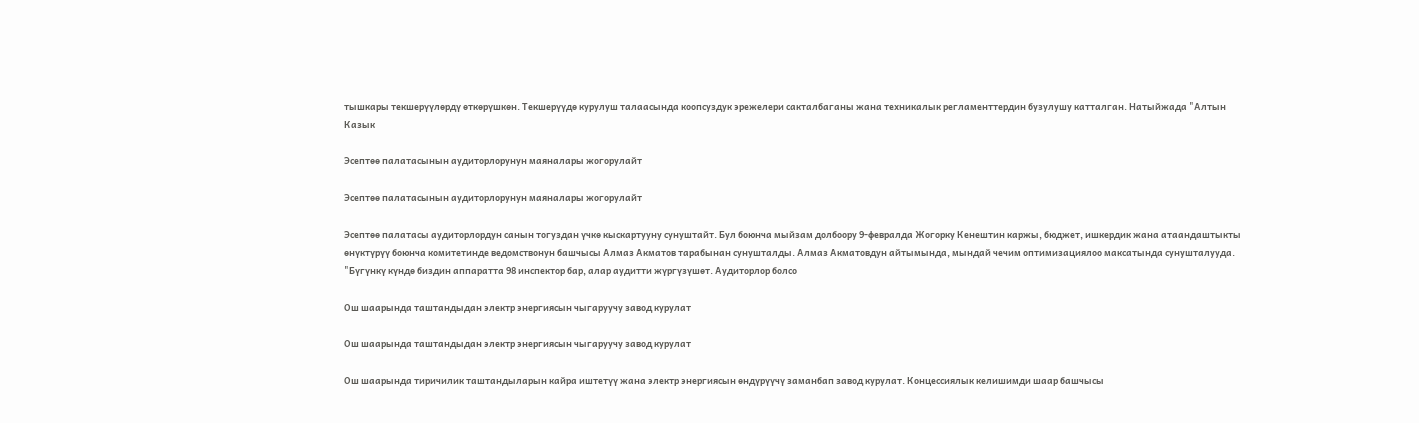тышкары текшерүүлөрдү өткөрүшкөн. Текшерүүдө курулуш талаасында коопсуздук эрежелери сакталбаганы жана техникалык регламенттердин бузулушу катталган. Натыйжада "Алтын Казык

Эсептөө палатасынын аудиторлорунун маяналары жогорулайт

Эсептөө палатасынын аудиторлорунун маяналары жогорулайт

Эсептөө палатасы аудиторлордун санын тогуздан үчкө кыскартууну сунуштайт. Бул боюнча мыйзам долбоору 9-февралда Жогорку Кенештин каржы, бюджет, ишкердик жана атаандаштыкты өнүктүрүү боюнча комитетинде ведомствонун башчысы Алмаз Акматов тарабынан сунушталды. Алмаз Акматовдун айтымында, мындай чечим оптимизациялоо максатында сунушталууда. "Бүгүнкү күндө биздин аппаратта 98 инспектор бар, алар аудитти жүргүзүшөт. Аудиторлор болсо

Ош шаарында таштандыдан электр энергиясын чыгаруучу завод курулат

Ош шаарында таштандыдан электр энергиясын чыгаруучу завод курулат

Ош шаарында тиричилик таштандыларын кайра иштетүү жана электр энергиясын өндүрүүчү заманбап завод курулат. Концессиялык келишимди шаар башчысы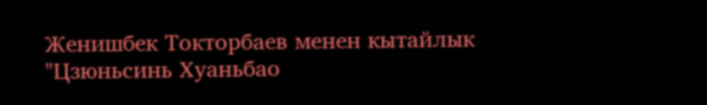Женишбек Токторбаев менен кытайлык "Цзюньсинь Хуаньбао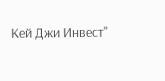Кей Джи Инвест"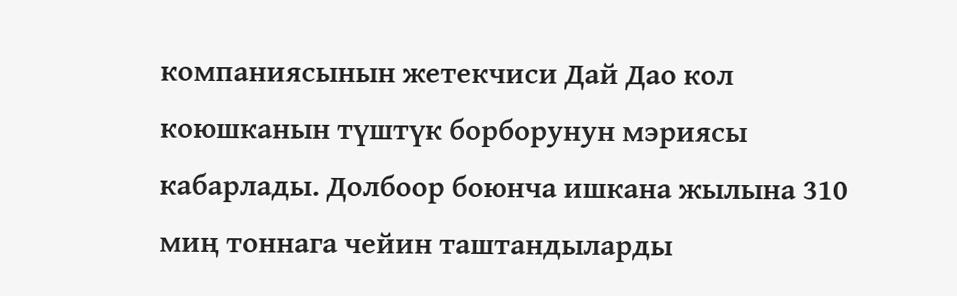компаниясынын жетекчиси Дай Дао кол коюшканын түштүк борборунун мэриясы кабарлады. Долбоор боюнча ишкана жылына 310 миң тоннага чейин таштандыларды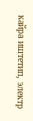кайра иштетип, электр